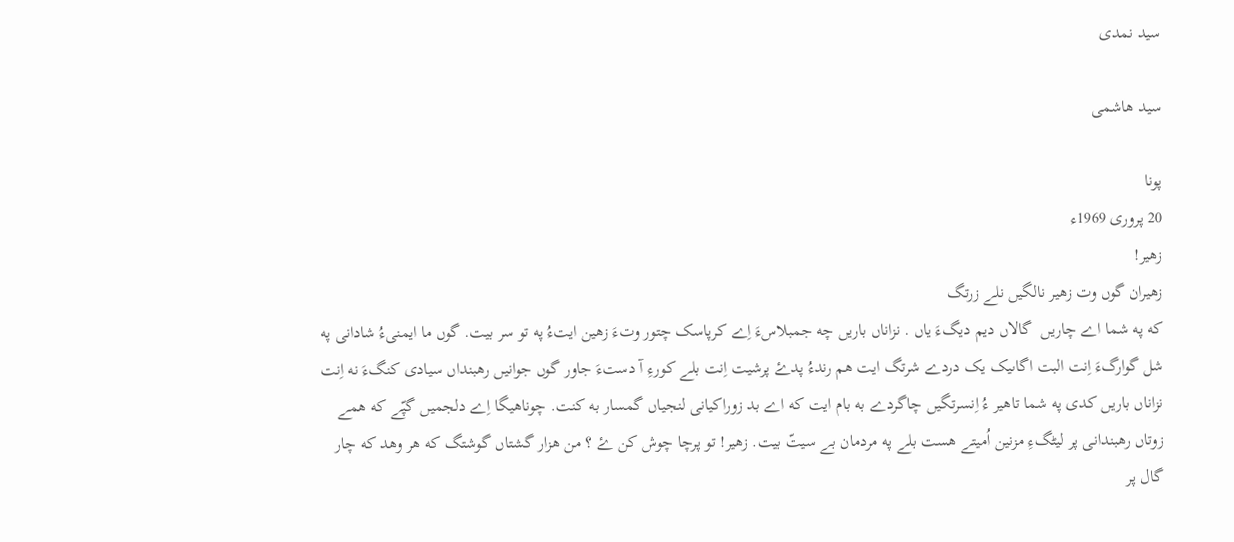سید نمدی

سید هاشمی

پونا
20 پروری 1969ء
زهیر!
زهیران گوں وت زهیر نالگیں نلے زرتگ
که په شما اے چاریں  گالاں دیم دیگءَ یاں . نزاناں باریں چه جمبلاسءَ اِے کرپاسک چتور وتءَ زهین ایتءُ په تو سر بیت. گوں ما ایمنیءُ شادانی په شل گوارگءَ اِنت البت اگاںیک یک دردے شرتگ ایت هم رندءُ پدۓ پرشیت اِنت بلے کورءِ آ دستءَ جاور گوں جوانیں رهبنداں سیادی کنگءَ نه اِنت نزاناں باریں کدی په شما تاهیر ءُ اِنسرتگیں چاگردے به بام ایت که اے بد زوراکیانی لنجیاں گمسار به کنت. چوناهیگا اِے دلجمیں گپّے که همے زوتاں رهبندانی پر لیٹگءِ مزنین اُمیتے هست بلے په مردمان بے سیتّ بیت. زهیر! تو پرچا چوش کن ۓ ؟ من هزار گشتاں گوشتگ که هر وهد که چار گال پر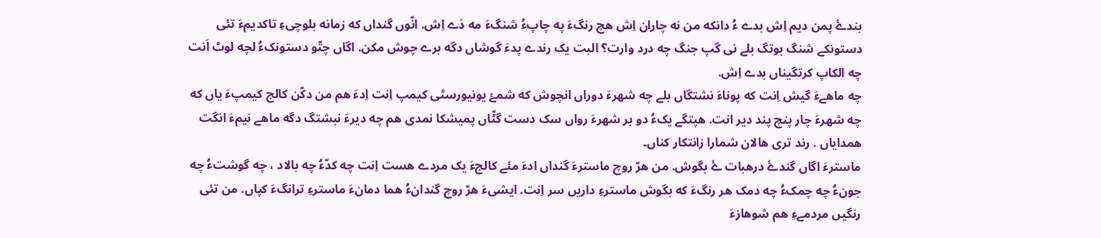بندۓ پمن دیم اِش بدے ءُ دانکه من نه چاران اِش هچ رنگءَ په چاپءُ شنگءَ مه دَے اِش. انّوں گنداں که زمانه بلوچیءِ تاکدیمءَ تئی دستونکے شنگ بوتگ بلے نی گپ جنگ چه درد وارت؟ البت یک رندے پدءَ گوشاں دگه برے چوش مکن. اگاں چتّو دستونکءُ لچه لوٹ اَنت چه الکاپ کرتگیناں بدے اِش.
چه ماهےءَ گیش اِنت که پوناءَ نشتگاں بلے چه شهرءَ دوراں انچوش که شمۓ یونیورسٹی کیمپ اِنت اِدءَ هم من دکّن کالج کیمپءَ یاں که چه شهرءَ چار پنچ پند دیر انت. هپتگے یکءُ دو بر شهرءَ رواں سک دست گٹّاں پمیشکا نمدی هم چه دیرءَ نبشتگ دگه ماهے نیمءَ انگت همدایاں . رند تری هالان شمارا زانتکار کناں۔
ماسترءَ اگاں گندۓ درهبات ۓ بگوش. من هرّ روچ ماسترءَ گنداں ادءَ مئے کالجءَ یک مردے هست اِنت چه کدّءُ چه بالاد ، چه گوشتءُ چه جونءُ چه چمکءُ چه دمک هر رنگءَ که بگوش ماسترءِ داریں سر اِنت. ایشیءَ هرّ روچ گندانءُ هما دمانءَ ماسترءِ ترانگءَ کپاں. من تئی رنگیں مردمےءِ هم شوهازءَ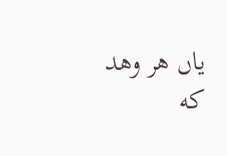یاں هر وهد که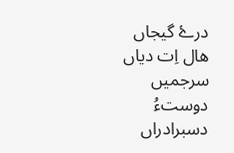درۓ گیجاں هال اِت دیاں
سرجمیں دوستءُ دسبرادراں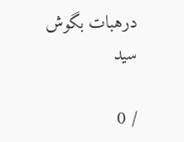درهبات بگوش
سید

/ 0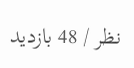نظر / 48 بازدید